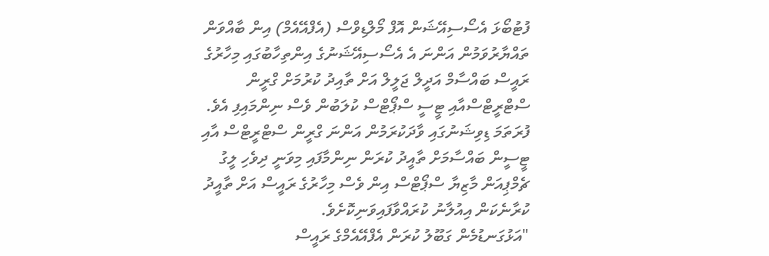ފުޓުބޯޅަ އެސޯސިއޭޝަން އޮފް މޯލްޑިވްސް (އެފްއޭއެމް) އިން ބާއްވަން ތައްޔާރުވަމުން އަންނަ އެ އެސޯސިއޭޝަނުގެ އިންތިހާބުގައި މިހާރުގެ ރައީސް ބައްސާމް އަދީލް ޖަލީލް އަށް ތާއިދު ކުރުމަށް ގްރީން ސްޓްރީޓްސްއާއި ޓީސީ ސްޕޯޓްސް ކުލަބުން ވެސް ނިންމައިފި އެވެ.
ފުރަތަމަ ޑިވިޝަނުގައި ވާދަކުރަމުން އަންނަ ގްރީން ސްޓްރީޓްސް އާއި ޓީސީން ބައްސާމަށް ތާއީދު ކުރަން ނިންމާފައި މިވަނީ ދިވެހި ލީގު ޗެމްޕިއަން މާޒިޔާ ސްޕޯޓްސް އިން ވެސް މިހާރުގެ ރައީސް އަށް ތާއީދު ކުރާނެކަން އިއުލާނު ކުރައްވާފައިވަނިކޮށެވެ.
"އަޅުގަނޑުމެން ގަބޫލު ކުރަން އެފްއޭއެމްގެ ރައީސް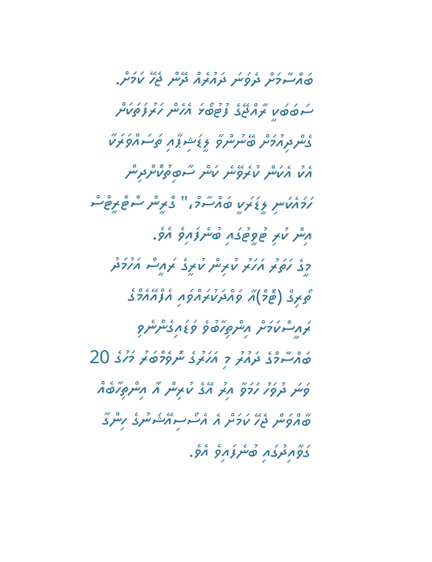ބައްސާމަށް ދެވަނަ ދައުރެއް ދޭން ޖެހޭ ކަމަށް. ސަބަބަކީ ރާއްޖޭގެ ފުޓުބޯޅަ އެހެން ހަރުފަތަކަށް ގެންދިއުމަށް ބޭނުންވާ ލީޑަޝިޕާއި ތަސައްވަރަކާ އެކު އެކަން ކުރެވޭނެ ކަން ސާބިތުކޮށްދިން ހަމައެކަނި ލީޑަރަކީ ބައްސާމް،" ގްރީން ސްޓްރީޓްސް އިން ކުރި ޓުވީޓުގައި ބުނެފައިވެ އެވެ.
މީގެ ހަތަރު އަހަރު ކުރިން ކުރީގެ ރައީސް އަހުމަދު ތޯރިގް (ޓޮމް)އާ ވައްދަކުރައްވައި އެފްއޭއެމްގެ ރައީސްކަމަށް އިންތިހާބުވެ ވަޑައިގެންނެވި ބައްސާމްގެ ދައުރު މި އަހަރުގެ ނޮވެމްބަރު މަހުގެ 20 ވަނަ ދުވަހު ހަމަވާ އިރު އޭގެ ކުރިން އާ އިންތިހާބެއް ބާއްވަން ޖެހޭ ކަމަށް އެ އެސޯސިއޭޝަނުގެ ހިންގާ ގަވާއިދުގައި ބުނެފައިވެ އެވެ.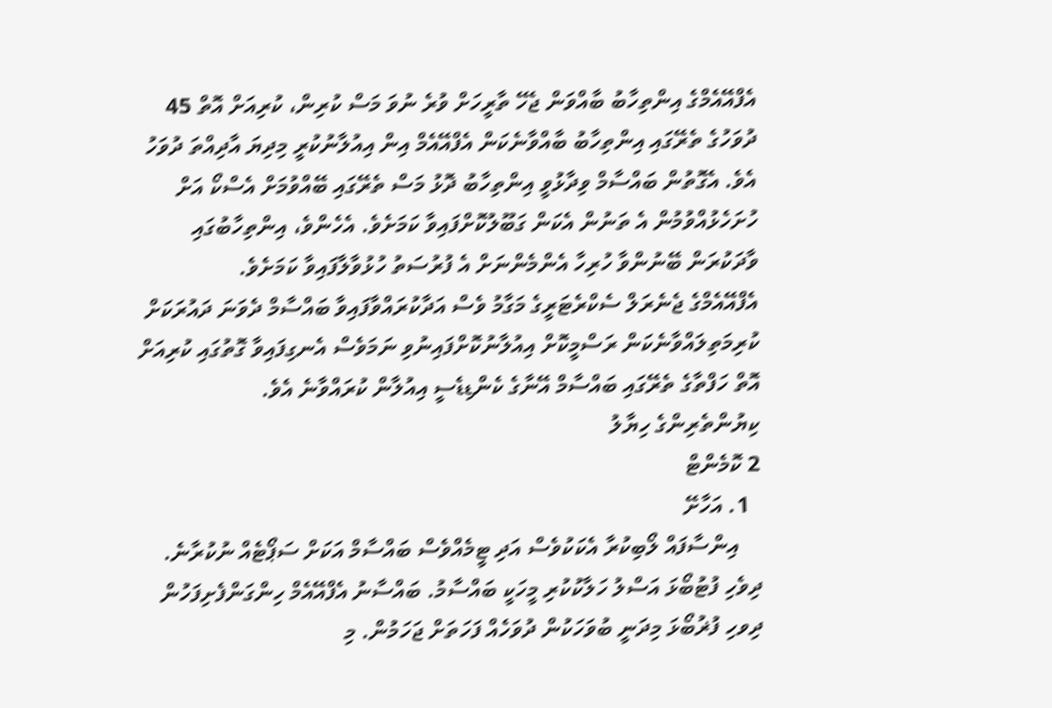އެފްއޭއެމްގެ އިންތިހާބު ބާއްވަން ޖެހޭ ތާރީހަށް ވުރެ ނުވަ މަސް ކުރިން، ކުރިއަށް އޮތް 45 ދުވަހުގެ ތެރޭގައި އިންތިހާބު ބާއްވާނެކަން އެފްއޭއެމް އިން އިއުލާނުކުރީ މިދިޔަ އާދިއްތަ ދުވަހު އެވެ. އެގޮތުން ބައްސާމް ވިދާޅުވީ އިންތިހާބު ދޮޅު މަސް ތެރޭގައި ބޭއްވުމަށް އެސްކޯ އަށް ހުށަހެޅުއްވުމުން އެ ތަނުން އެކަން ގަބޫލުކޮށްފައިވާ ކަމަށެވެ. އެހެންވެ، އިންތިހާބުގައި ވާދަކުރަން ބޭނުންވާ ހުރިހާ އެންމެންނަށް އެ ފުރުސަތު ހުޅުވާލާފައިވާ ކަމަށެވެ.
އެފްއޭއެމްގެ ޖެނެރަލް ސެކްރެޓަރީގެ މަގާމު ވެސް އަދާކުރައްވާފައިވާ ބައްސާމް ދެވަނަ ދައުރަކަށް ކުރިމަތިލައްވާނެކަން ރަސްމީކޮށް އިއުލާނުކޮށްފައިނުވި ނަމަވެސް އެނގިފައިވާ ގޮތުގައި ކުރިއަށް އޮތް ހަފްތާގެ ތެރޭގައި ބައްސާމް އޭނާގެ ކެންޑިޑެސީ އިއުލާން ކުރައްވާނެ އެވެ.
ކިޔުންތެރިންގެ ހިޔާލު
2 ކޮމެންޓް
  1. އަހާށޭ
    އިންސާފައް ލޯބިކުރާ އެކަކުވެސް އަދި ޓީމެއްވެސް ބައްސާމް އަކަށް ސަޕޯޓެއް ނުކުރާނެ. ދިވެހި ފުޓުބޯޅަ އަސްލު ހަލާކުކުރި މީހަކީ ބައްސާމު. ބައްސާނު އެފްއޭއެމް ހިންގަންފެށިފަހުން ދިވހި ފުޜުބޯޅަ މިދަނީ ބުވަހަކުން ދުވަހެއް ފަހަތަށް ޖަހަމުން. މި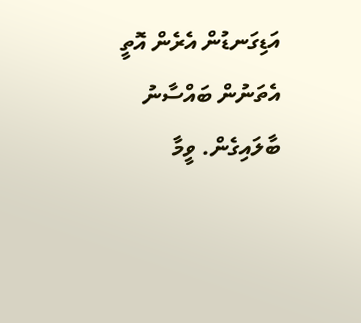އަޑިގަނޑުން އެރެން އޮތީ އެތަނުން ބައްސާނު ބާލައިގެން. ވީމާ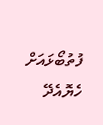ފުތުބޯޅައަށް ހެޔޮއެދޭ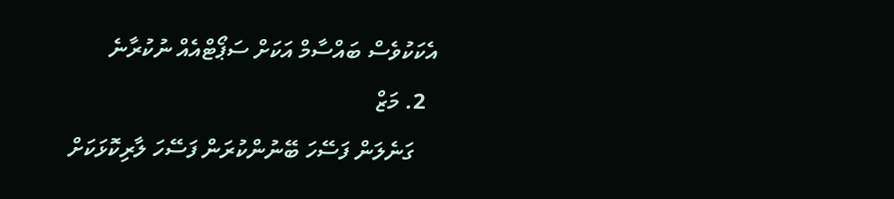އެކަކުވެސް ބައްސާމް އަކަށް ސަޕޯޓްއެއް ނުކުރާނެ
  2. މަޒް
    ގަނެލަން ފަސޭހަ ބޭނުންކުރަން ފަސޭހަ ލާރިކޮޅަކަށް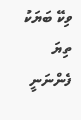ވިކޭ ބަޔަކު ތިޔަ ފެންނަނީ